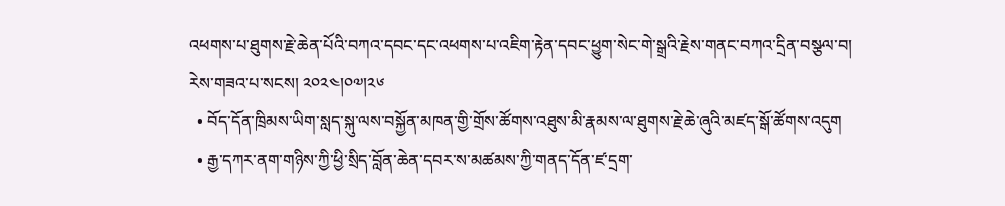འཕགས་པ་ཐུགས་རྗེ་ཆེན་པོའི་བཀའ་དབང་དང་འཕགས་པ་འཇིག་རྟེན་དབང་ཕྱུག་སེང་གེ་སྒྲའི་རྗེས་གནང་བཀའ་དྲིན་བསྩལ་བ།
རེས་གཟའ་པ་སངས། ༢༠༢༤།༠༧།༢༦
  • བོད་དོན་ཁྲིམས་ཡིག་སླད་སྐུ་ལས་བསྐྱོན་མཁན་གྱི་གྲོས་ཚོགས་འཐུས་མི་རྣམས་ལ་ཐུགས་རྗེ་ཆེ་ཞུའི་མཛད་སྒོ་ཚོགས་འདུག
  • རྒྱ་དཀར་ནག་གཉིས་ཀྱི་ཕྱི་སྲིད་བློན་ཆེན་དབར་ས་མཚམས་ཀྱི་གནད་དོན་ཛ་དྲག་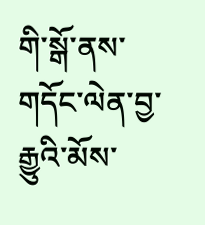གི་སྒོ་ནས་གདོང་ལེན་བྱ་རྒྱུའི་མོས་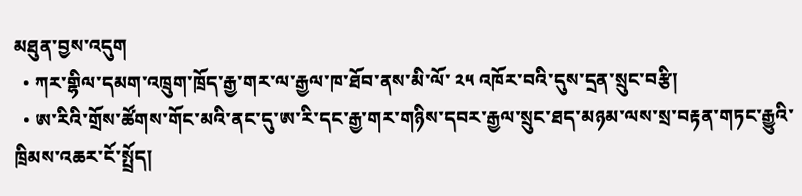མཐུན་བྱས་འདུག
  • ཀར་གྷིལ་དམག་འཁྲུག་ཁྲོད་རྒྱ་གར་ལ་རྒྱལ་ཁ་ཐོབ་ནས་མི་ལོ་ ༢༥ འཁོར་བའི་དུས་དྲན་སྲུང་བརྩི།
  • ཨ་རིའི་གྲོས་ཚོགས་གོང་མའི་ནང་དུ་ཨ་རི་དང་རྒྱ་གར་གཉིས་དབར་རྒྱལ་སྲུང་ཐད་མཉམ་ལས་སྲ་བརྟན་གཏང་རྒྱུའི་ཁྲིམས་འཆར་ངོ་སྤྲོད།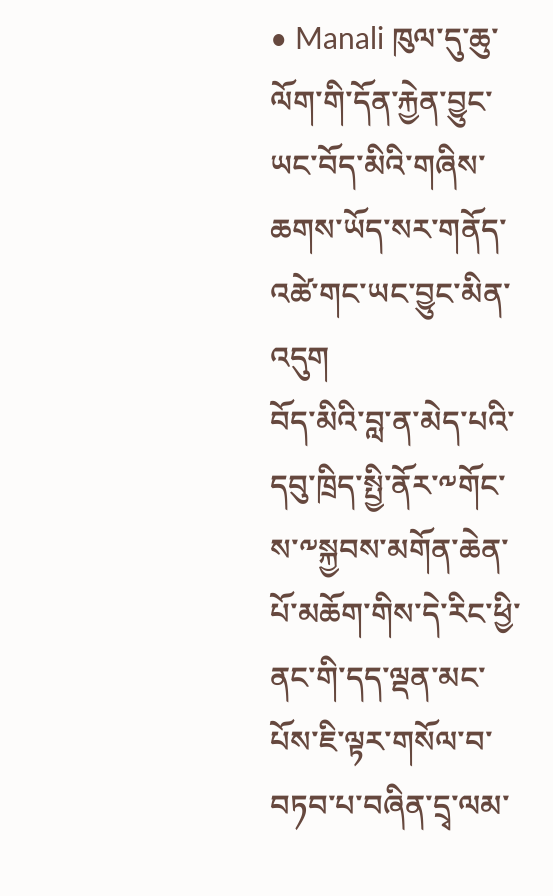• Manali ཁུལ་དུ་ཆུ་ལོག་གི་དོན་རྐྱེན་བྱུང་ཡང་བོད་མིའི་གཞིས་ཆགས་ཡོད་སར་གནོད་འཚེ་གང་ཡང་བྱུང་མིན་འདུག
བོད་མིའི་བླ་ན་མེད་པའི་དབུ་ཁྲིད་སྤྱི་ནོར་༸གོང་ས་༸སྐྱབས་མགོན་ཆེན་པོ་མཆོག་གིས་དེ་རིང་ཕྱི་ནང་གི་དད་ལྡན་མང་པོས་ཇི་ལྟར་གསོལ་བ་བཏབ་པ་བཞིན་དྲྭ་ལམ་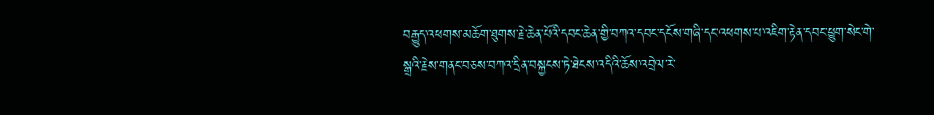བརྒྱུད་འཕགས་མཆོག་ཐུགས་རྗེ་ཆེན་པོའི་དབང་ཆེན་གྱི་བཀའ་དབང་དངོས་གཞི་དང་འཕགས་པ་འཇིག་རྟེན་དབང་ཕྱུག་སེང་གེ་སྒྲའི་རྗེས་གནང་བཅས་བཀའ་དྲིན་བསྐྱངས་ཏེ་ཐེངས་འདིའི་ཆོས་འབྲེལ་རེ་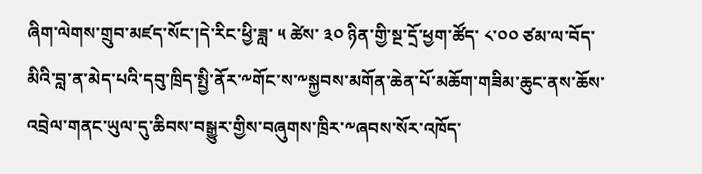ཞིག་ལེགས་གྲུབ་མཛད་སོང་།དེ་རིང་ཕྱི་ཟླ་ ༥ ཚེས་ ༣༠ ཉིན་གྱི་སྔ་དྲོ་ཕྱག་ཚོད་ ༨་༠༠ ཙམ་ལ་བོད་མིའི་བླ་ན་མེད་པའི་དབུ་ཁྲིད་སྤྱི་ནོར་༸གོང་ས་༸སྐྱབས་མགོན་ཆེན་པོ་མཆོག་གཟིམ་ཆུང་ནས་ཆོས་འབྲེལ་གནང་ཡུལ་དུ་ཆིབས་བསྒྱུར་གྱིས་བཞུགས་ཁྲིར་༸ཞབས་སོར་འཁོད་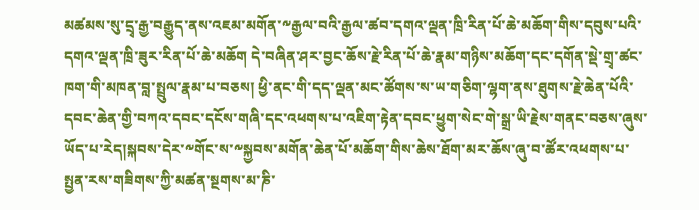མཚམས་སུ་དྲྭ་རྒྱ་བརྒྱུད་ནས་འཇམ་མགོན་༸རྒྱལ་བའི་རྒྱལ་ཚབ་དགའ་ལྡན་ཁྲི་རིན་པོ་ཆེ་མཆོག་གིས་དབུས་པའི་དགའ་ལྡན་ཁྲི་ཟུར་རིན་པོ་ཆེ་མཆོག དེ་བཞིན་ཤར་བྱང་ཆོས་རྗེ་རིན་པོ་ཆེ་རྣམ་གཉིས་མཆོག་དང་དགོན་སྡེ་གྲྭ་ཚང་ཁག་གི་མཁན་བླ་སྤྲུལ་རྣམ་པ་བཅས། ཕྱི་ནང་གི་དད་ལྡན་མང་ཚོགས་ས་ཡ་གཅིག་ལྷག་ནས་ཐུགས་རྗེ་ཆེན་པོའི་དབང་ཆེན་གྱི་བཀའ་དབང་དངོས་གཞི་དང་འཕགས་པ་འཇིག་རྟེན་དབང་ཕྱུག་སེང་གེ་སྒྲ་ཡི་རྗེས་གནང་བཅས་ཞུས་ཡོད་པ་རེད།སྐབས་དེར་༸གོང་ས་༸སྐྱབས་མགོན་ཆེན་པོ་མཆོག་གིས་ཆེས་ཐོག་མར་ཆོས་ཞུ་བ་ཚོར་འཕགས་པ་སྤྱན་རས་གཟིགས་ཀྱི་མཚན་སྔགས་མ་ཎི་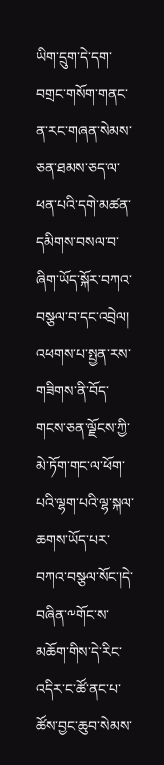ཡིག་དྲུག་དེ་དག་བགྲང་གསོག་གནང་ན་རང་གཞན་སེམས་ཅན་ཐམས་ཅད་ལ་ཕན་པའི་དགེ་མཚན་དམིགས་བསལ་བ་ཞིག་ཡོད་སྐོར་བཀའ་བསྩལ་བ་དང་འབྲེལ། འཕགས་པ་སྤྱན་རས་གཟིགས་ནི་བོད་གངས་ཅན་ལྗོངས་ཀྱི་མེ་ཏོག་གང་ལ་ཕོག་པའི་ལྷག་པའི་ལྷ་སྐལ་ཆགས་ཡོད་པར་བཀའ་བསྩལ་སོང་།དེ་བཞིན་༸གོང་ས་མཆོག་གིས་དེ་རིང་འདིར་ང་ཚོ་ནང་པ་ཚོས་བྱང་ཆུབ་སེམས་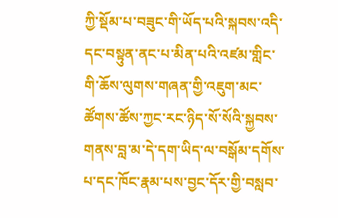ཀྱི་སྡོམ་པ་བཟུང་གི་ཡོད་པའི་སྐབས་འདི་དང་བསྟུན་ནང་པ་མིན་པའི་འཛམ་གླིང་གི་ཆོས་ལུགས་གཞན་གྱི་འཇུག་མང་ཚོགས་ཚོས་ཀྱང་རང་ཉིད་སོ་སོའི་སྐྱབས་གནས་བླ་མ་དེ་དག་ཡིད་ལ་བསྒོམ་དགོས་པ་དང་ཁོང་རྣམ་པས་བྱང་དོར་གྱི་བསླབ་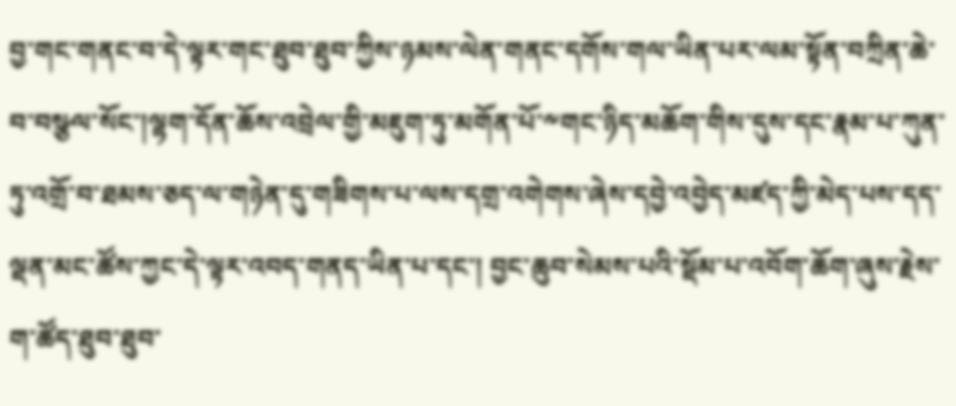བྱ་གང་གནང་བ་དེ་ལྟར་གང་ཐུབ་ཐུབ་ཀྱིས་ཉམས་ལེན་གནང་དགོས་གལ་ཡིན་པར་ལམ་སྟོན་བཀྲིན་ཆེ་བ་བསྩལ་སོང་།ལྷག་དོན་ཆོས་འབྲེལ་གྱི་མཇུག་ཏུ་མགོན་པོ་༸གང་ཉིད་མཆོག་གིས་དུས་དང་རྣམ་པ་ཀུན་ཏུ་འགྲོ་བ་ཐམས་ཅད་ལ་གཉེན་དུ་གཟིགས་པ་ལས་དགྲ་འགེགས་ཞེས་དབྱེ་འབྱེད་མཛད་ཀྱི་མེད་པས་དད་ལྡན་མང་ཚོས་ཀྱང་དེ་ལྟར་འབད་གནད་ཡིན་པ་དང་། བྱང་ཆུབ་སེམས་པའི་སྡོམ་པ་འབོག་ཆོག་ཞུས་རྗེས་ག་ཚོད་ཐུབ་ཐུབ་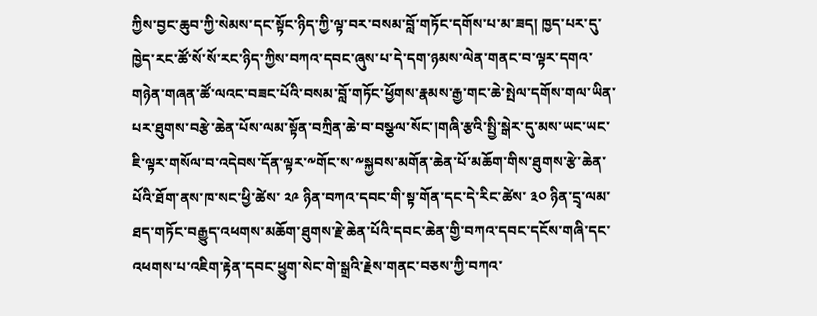ཀྱིས་བྱང་ཆུབ་ཀྱི་སེམས་དང་སྟོང་ཉིད་ཀྱི་ལྟ་བར་བསམ་བློ་གཏོང་དགོས་པ་མ་ཟད། ཁྱད་པར་དུ་ཁྱེད་རང་ཚོ་སོ་སོ་རང་ཉིད་ཀྱིས་བཀའ་དབང་ཞུས་པ་དེ་དག་ཉམས་ལེན་གནང་བ་ལྟར་དགའ་གཉེན་གཞན་ཚོ་ལའང་བཟང་པོའི་བསམ་བློ་གཏོང་ཕྱོགས་རྣམས་རྒྱ་གང་ཆེ་སྤེལ་དགོས་གལ་ཡིན་པར་ཐུགས་བརྩེ་ཆེན་པོས་ལམ་སྟོན་བཀྲིན་ཆེ་བ་བསྩལ་སོང་།གཞི་རྩའི་སྤྱི་སྒེར་དུ་མས་ཡང་ཡང་ཇི་ལྟར་གསོལ་བ་འདེབས་དོན་ལྟར་༸གོང་ས་༸སྐྱབས་མགོན་ཆེན་པོ་མཆོག་གིས་ཐུགས་རྩེ་ཆེན་པོའི་ཐོག་ནས་ཁ་སང་ཕྱི་ཚེས་ ༢༩ ཉིན་བཀའ་དབང་གི་སྟ་གོན་དང་དེ་རིང་ཚེས་ ༣༠ ཉིན་དྲྭ་ལམ་ཐད་གཏོང་བརྒྱུད་འཕགས་མཆོག་ཐུགས་རྗེ་ཆེན་པོའི་དབང་ཆེན་གྱི་བཀའ་དབང་དངོས་གཞི་དང་འཕགས་པ་འཇིག་རྟེན་དབང་ཕྱུག་སེང་གེ་སྒྲའི་རྗེས་གནང་བཅས་ཀྱི་བཀའ་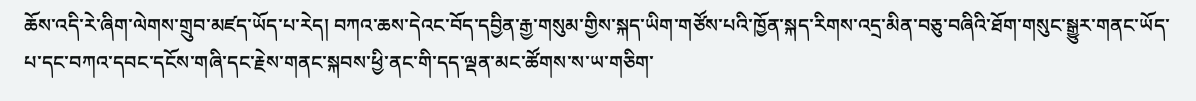ཆོས་འདི་རེ་ཞིག་ལེགས་གྲུབ་མཛད་ཡོད་པ་རེད། བཀའ་ཆས་དེའང་བོད་དབྱིན་རྒྱ་གསུམ་གྱིས་སྐད་ཡིག་གཙོས་པའི་ཁྱོན་སྐད་རིགས་འདྲ་མིན་བཅུ་བཞིའི་ཐོག་གསུང་སྒྱུར་གནང་ཡོད་པ་དང་བཀའ་དབང་དངོས་གཞི་དང་རྗེས་གནང་སྐབས་ཕྱི་ནང་གི་དད་ལྡན་མང་ཚོགས་ས་ཡ་གཅིག་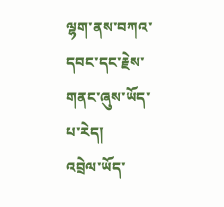ལྷག་ནས་བཀའ་དབང་དང་རྗེས་གནང་ཞུས་ཡོད་པ་རེད།
འབྲེལ་ཡོད་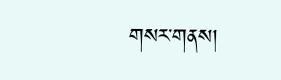གསར་གནས།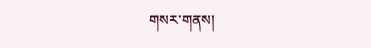གསར་གནས།